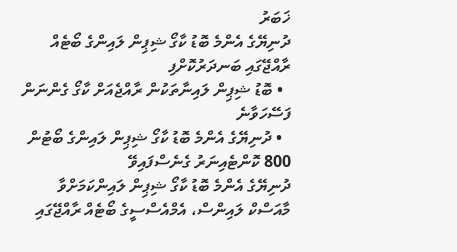ޚަބަރު
ދުނިޔޭގެ އެންމެ ބޮޑު ކާގޯ ޝިޕިން ލައިންގެ ބޯޓެއް ރާއްޖޭގައި ބަނދަރުކޮށްފި
  • ބޮޑު ޝިޕިން ލައިނާތަކުން ރާއްޖެއަށް ކާގޯ ގެންނަން ފަސޭހަވާނެ
  • ދުނިޔޭގެ އެންމެ ބޮޑު ކާގޯ ޝިޕިން ލައިންގެ ބޯޓުން 800 ކޮންޓެއިނަރު ގެނެސްފައިވޭ
ދުނިޔޭގެ އެންމެ ބޮޑު ކާގޯ ޝިޕިން ލައިންކަމަށްވާ މާއަސްކް ލައިންސް، އެމްއެސްސީގެ ބޯޓެއް ރާއްޖޭގައި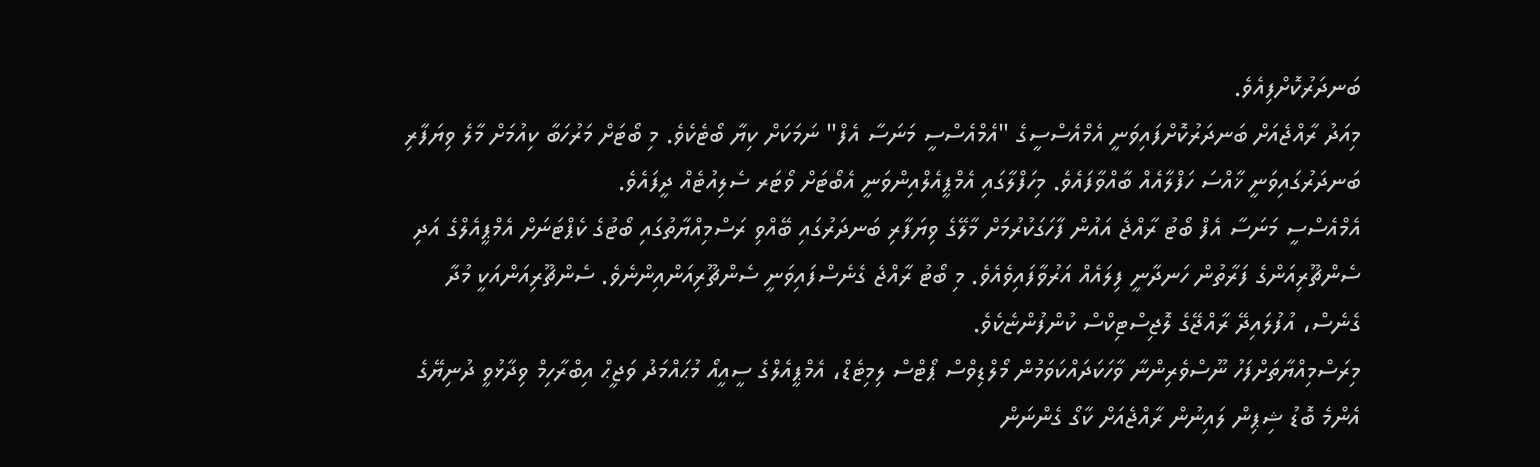ބަނދަރުކޮށްފިއެވެ.
މިއަދު ރާއްޖެއަށް ބަނދަރުކޮށްފައިވަނީ އެމްއެސްސީގެ "އެމްއެސްސީ މަނަސާ އެފް" ނަމަކަށް ކިޔާ ބޯޓެކެވެ. މި ބޯޓަށް މަރުހަބާ ކިއުމަށް މާލެ ވިޔަފާރި ބަނދަރުގައިވަނީ ޚާއްސަ ހަފްލާއެއް ބާއްވާފައެވެ. މިހަފްލާގައި އެމްޕީއެލްއިންވަނީ އެބޯޓަށް ވޯޓަރ ސެލިއުޓެއް ދީފައެވެ.
އެމްއެސްސީ މަނަސާ އެފް ބޯޓު ރާއްޖެ އައުން ފާހަގަކުރުމަށް މާލޭގެ ވިޔަފާރި ބަނދަރުގައި ބޭއްވި ރަސްމިއްޔާތުގައި ބޯޓުގެ ކެޕްޓަނަށް އެމްޕީއެލްގެ އަދި ސެންޗޫރިއަންގެ ފަރާތުން ހަނދާނީ ފިލައެއް އަރުވާފައިވެއެވެ. މި ބޯޓު ރާއްޖެ ގެނެސްފައިވަނީ ސެންޗޫރިއަންއިންނެވެ. ސެންޗޫރިއަންއަކީ މުދާ ގެނެސް، އުފުލައިދޭ ރާއްޖޭގެ ލޮޖިސްޓިކްސް ކުންފުންޏެކެވެ.
މިރަސްމިއްޔާތަށްފަހު ނޫސްވެރިންނާ ވާހަކަދައްކަވަމުން މޯލްޑިވްސް ޕޯޓްސް ލިމިޓެޑް، އެމްޕީއެލްގެ ސީއީއޯ މުޙައްމަދު ވަޖީޙް އިބްރާހިމް ވިދާޅުވީ ދުނިޔޭގެ އެންމެ ބޮޑު ޝިޕިން ލައިނުން ރާއްޖެއަށް ކާގޯ ގެންނަން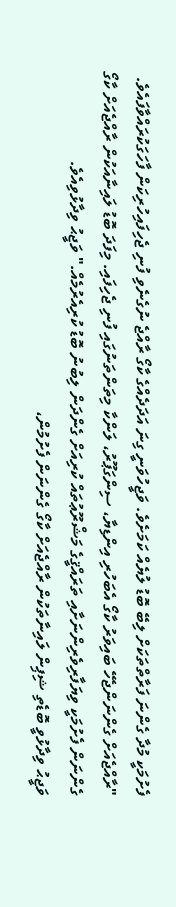ފެށުމަކީ މުދާ ގެންނަ ފަރާތްތަކަށް ލިބޭ ބޮޑު ލުޔެއް ކަމަށެވެ. ވަޖީހުވަނީ ގިނަ އަދަދެއްގެ ކާގޯ ރާއްޖެ ނުގެނެވި ފުނި ޖެހިފައިހުރިކަން ފާހަގަކުރައްވާފައެވެ.
"ރާއްޖެއަށް ގެންނަންޖެހޭ ބައިވަރު ކާގޯ އެބަހުރި އިންޑިޔާ، ސިންގަޕޫރު، ލަންކާ މިތަންތަނުގައި ފުނި ޖެހިފައި. މިފަދަ ބޮޑު ލައިނާއަކުން ރާއްޖެއަށް ކާގޯ ގެންނަން ފެށުމަކީ ވިޔަފާރިވެރިންނަށާއި ތަރައްޤީގެ މަޝްރޫޢުތައް ކުރިއަށް ގެންދަން ލިބުނު ބޮޑު ކުރިއެރުމެއް." ވަޖީޙު ވިދާޅުވިއެވެ.
ވަޖީޙު ވިދާޅުވީ ބޮޑެތި ޝިޕިން ލައިނާތަކުން ރާއްޖެއަށް ކާގޯ ގެންނަން ފެށުމުން،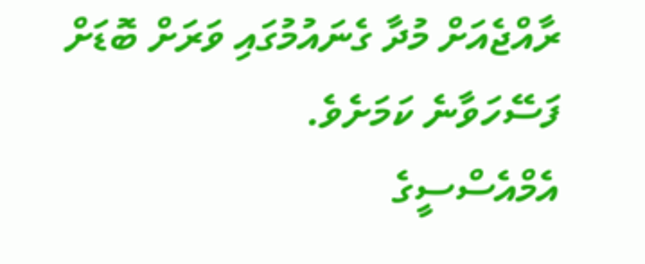ރާއްޖެއަށް މުދާ ގެނައުމުގައި ވަރަށް ބޮޑަށް ފަސޭހަވާނެ ކަމަށެވެ.
އެމްއެސްސީގެ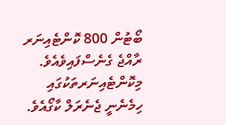ބޯޓުން 800 ކޮންޓެއިނަރ ރާއްޖެ ގެނެސްފައިވެއެވެ. މިކޮންޓެއިނަރތަކުގައި ހިމެނެނީ ޖެނެރަލް ކާގޯއެވެ.